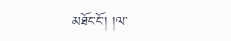མཐོང་ངོ་། །ལ་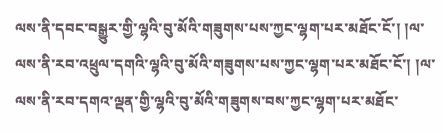ལས་ནི་དབང་བསྒྱུར་གྱི་ལྷའི་བུ་མོའི་གཟུགས་པས་ཀྱང་ལྷག་པར་མཐོང་ངོ་། །ལ་ལས་ནི་རབ་འཕྲུལ་དགའི་ལྷའི་བུ་མོའི་གཟུགས་པས་ཀྱང་ལྷག་པར་མཐོང་ངོ་། །ལ་ལས་ནི་རབ་དགའ་ལྡན་གྱི་ལྷའི་བུ་མོའི་གཟུགས་བས་ཀྱང་ལྷག་པར་མཐོང་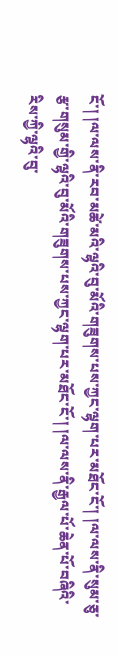ངོ་། །ལ་ལས་ནི་རབ་མཚེ་མའི་ལྷའི་བུ་མོའི་གཟུགས་པས་ཀྱང་ལྷག་པར་མཐོང་ངོ་། །ལ་ལས་ནི་སུམ་ཅུ་རྩ་གསུམ་གྱི་ལྷའི་བུ་མོའི་གཟུགས་པས་ཀྱང་ལྷག་པར་མཐོང་ངོ་། །ལ་ལས་ནི་རྒྱལ་པོ་ཆེན་པོ་བཞིའི་རིས་ཀྱི་ལྷའི་བུ་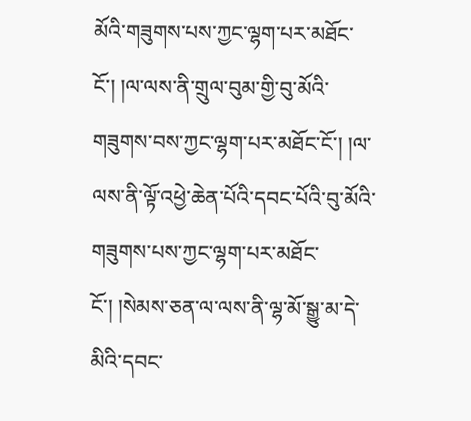མོའི་གཟུགས་པས་ཀྱང་ལྷག་པར་མཐོང་ངོ་། །ལ་ལས་ནི་གྲུལ་བུམ་གྱི་བུ་མོའི་གཟུགས་བས་ཀྱང་ལྷག་པར་མཐོང་ངོ་། །ལ་ལས་ནི་ལྟོ་འཕྱེ་ཆེན་པོའི་དབང་པོའི་བུ་མོའི་གཟུགས་པས་ཀྱང་ལྷག་པར་མཐོང་ངོ་། །སེམས་ཅན་ལ་ལས་ནི་ལྷ་མོ་སྒྱུ་མ་དེ་མིའི་དབང་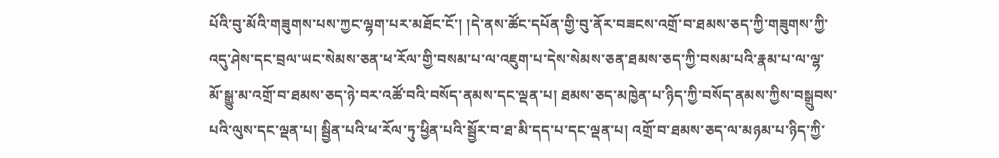པོའི་བུ་མོའི་གཟུགས་པས་ཀྱང་ལྷག་པར་མཐོང་ངོ་། །དེ་ནས་ཚོང་དཔོན་གྱི་བུ་ནོར་བཟངས་འགྲོ་བ་ཐམས་ཅད་ཀྱི་གཟུགས་ཀྱི་འདུ་ཤེས་དང་བྲལ་ཡང་སེམས་ཅན་ཕ་རོལ་གྱི་བསམ་པ་ལ་འཇུག་པ་དེས་སེམས་ཅན་ཐམས་ཅད་ཀྱི་བསམ་པའི་རྣམ་པ་ལ་ལྷ་མོ་སྒྱུ་མ་འགྲོ་བ་ཐམས་ཅད་ཉེ་བར་འཚོ་བའི་བསོད་ནམས་དང་ལྡན་པ། ཐམས་ཅད་མཁྱེན་པ་ཉིད་ཀྱི་བསོད་ནམས་ཀྱིས་བསྒྲུབས་པའི་ལུས་དང་ལྡན་པ། སྦྱིན་པའི་ཕ་རོལ་ཏུ་ཕྱིན་པའི་སྦྱོར་བ་ཐ་མི་དད་པ་དང་ལྡན་པ། འགྲོ་བ་ཐམས་ཅད་ལ་མཉམ་པ་ཉིད་ཀྱི་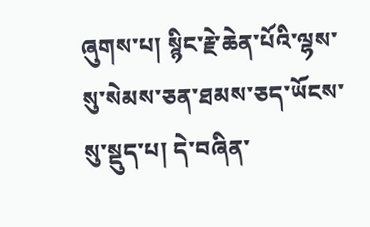ཞུགས་པ། སྙིང་རྗེ་ཆེན་པོའི་ལྷས་སུ་སེམས་ཅན་ཐམས་ཅད་ཡོངས་སུ་སྡུད་པ། དེ་བཞིན་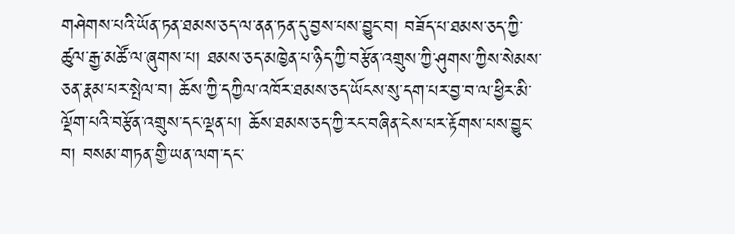གཤེགས་པའི་ཡོན་ཏན་ཐམས་ཅད་ལ་ནན་ཏན་དུ་བྱས་པས་བྱུང་བ། བཟོད་པ་ཐམས་ཅད་ཀྱི་ཚུལ་རྒྱ་མཚོ་ལ་ཞུགས་པ། ཐམས་ཅད་མཁྱེན་པ་ཉིད་ཀྱི་བརྩོན་འགྲུས་ཀྱི་ཤུགས་ཀྱིས་སེམས་ཅན་རྣམ་པར་སྤེལ་བ། ཆོས་ཀྱི་དཀྱིལ་འཁོར་ཐམས་ཅད་ཡོངས་སུ་དག་པར་བྱ་བ་ལ་ཕྱིར་མི་ལྡོག་པའི་བརྩོན་འགྲུས་དང་ལྡན་པ། ཆོས་ཐམས་ཅད་ཀྱི་རང་བཞིན་ངེས་པར་རྟོགས་པས་བྱུང་བ། བསམ་གཏན་གྱི་ཡན་ལག་དང་